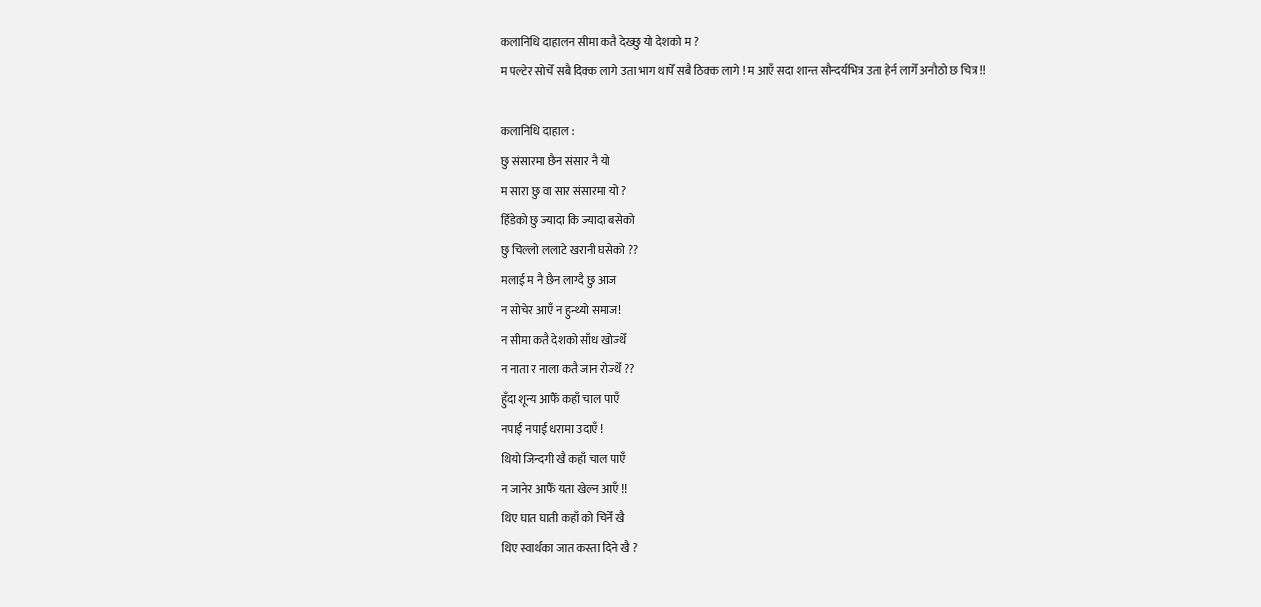कलानिधि दाहालन सीमा कतै देख्छु यो देशको म ?
म पल्टेर सोचेँ सबै दिक्क लागे उता भाग थापेँ सबै ठिक्क लागे ! म आएँ सदा शान्त सौन्दर्यभित्र उता हेर्न लागेँ अनौठो छ चित्र !!

कलानिधि दाहाल :
छु संसारमा छैन संसार नै यो
म सारा छु वा सार संसारमा यो ?
हिँडेको छु ज्यादा कि ज्यादा बसेको
छु चिल्लो ललाटे खरानी घसेको ??
मलाई म नै छैन लाग्दै छु आज
न सोचेर आएँ न हुन्थ्यो समाज!
न सीमा कतै देशको साँध खोज्थेँ
न नाता र नाला कतै जान रोज्थेँ ??
हुँदा शून्य आफैँ कहाँ चाल पाएँ
नपाई नपाई धरामा उदाएँ !
थियो जिन्दगी खै कहाँ चाल पाएँ
न जानेर आफैँ यता खेल्न आएँ !!
थिए घात घाती कहाँ को चिनेँ खै
थिए स्वार्थका जात कस्ता दिने खै ?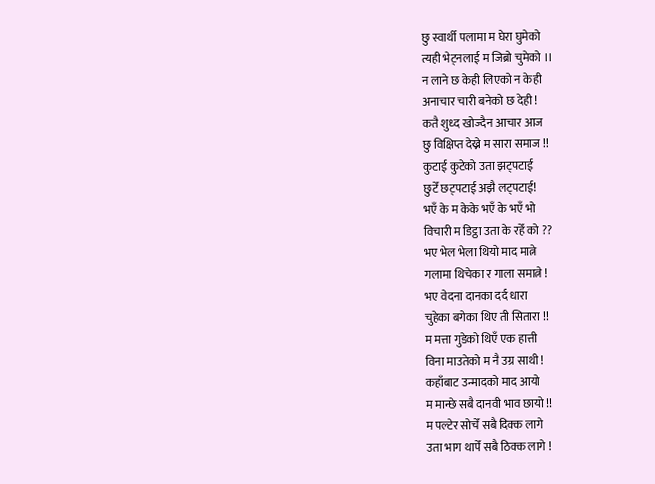छु स्वार्थी पलामा म घेरा घुमेको
त्यही भेट्नलाई म जिब्रो चुमेको ।।
न लाने छ केही लिएको न केही
अनाचार चारी बनेको छ देही !
कतै शुध्द खोज्दैन आचार आज
छु विक्षिप्त देख्ने म सारा समाज !!
कुटाई कुटेको उता झट्पटाई
छुटेँ छट्पटाई अझै लट्पटाई!
भएँ के म केके भएँ के भएँ भो
विचारी म डिट्ठा उता के रहेँ को ??
भए भेल भेला थियो माद मात्ने
गलामा थिचेका र गाला समात्ने !
भए वेदना दानका दर्द धारा
चुहेका बगेका थिए ती सितारा !!
म मत्ता गुडेको थिएँ एक हात्ती
विना माउतेको म नै उग्र साथी !
कहाँबाट उन्मादको माद आयो
म मान्छे सबै दानवी भाव छायो !!
म पल्टेर सोचेँ सबै दिक्क लागे
उता भाग थापेँ सबै ठिक्क लागे !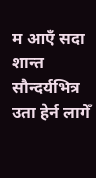म आएँ सदा शान्त सौन्दर्यभित्र
उता हेर्न लागेँ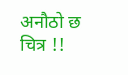अनौठो छ चित्र !!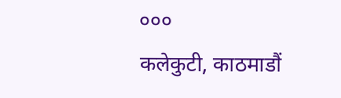०००
कलेकुटी, काठमाडौं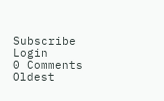Subscribe
Login
0 Comments
Oldest